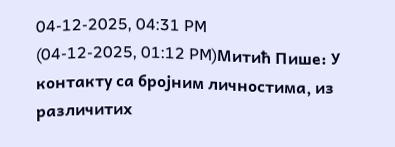04-12-2025, 04:31 PM
(04-12-2025, 01:12 PM)Митић Пише: У контакту са бројним личностима, из различитих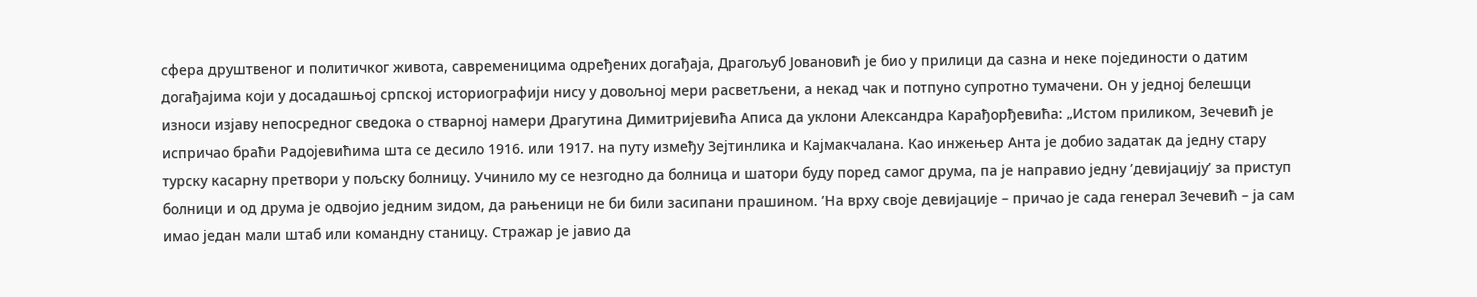сфера друштвеног и политичког живота, савременицима одређених догађаја, Драгољуб Јовановић је био у прилици да сазна и неке појединости о датим догађајима који у досадашњој српској историографији нису у довољној мери расветљени, а некад чак и потпуно супротно тумачени. Он у једној белешци износи изјаву непосредног сведока о стварној намери Драгутина Димитријевића Аписа да уклони Александра Карађорђевића: „Истом приликом, Зечевић је испричао браћи Радојевићима шта се десило 1916. или 1917. на путу између Зејтинлика и Кајмакчалана. Као инжењер Анта је добио задатак да једну стару турску касарну претвори у пољску болницу. Учинило му се незгодно да болница и шатори буду поред самог друма, па је направио једну ’девијацију’ за приступ болници и од друма је одвојио једним зидом, да рањеници не би били засипани прашином. ’На врху своје девијације – причао је сада генерал Зечевић – ја сам имао један мали штаб или командну станицу. Стражар је јавио да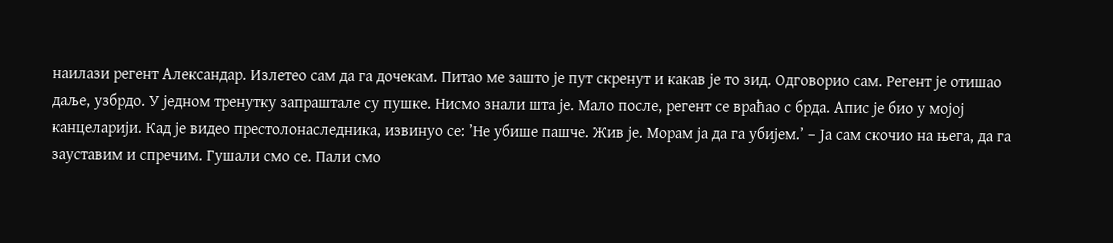наилази регент Александар. Излетео сам да га дочекам. Питао ме зашто је пут скренут и какав је то зид. Одговорио сам. Регент је отишао даље, узбрдо. У једном тренутку запраштале су пушке. Нисмо знали шта је. Мало после, регент се враћао с брда. Апис је био у мојој канцеларији. Кад је видео престолонаследника, извинуо се: ’Не убише пашче. Жив је. Морам ја да га убијем.’ – Ја сам скочио на њега, да га зауставим и спречим. Гушали смо се. Пали смо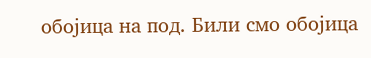обојица на под. Били смо обојица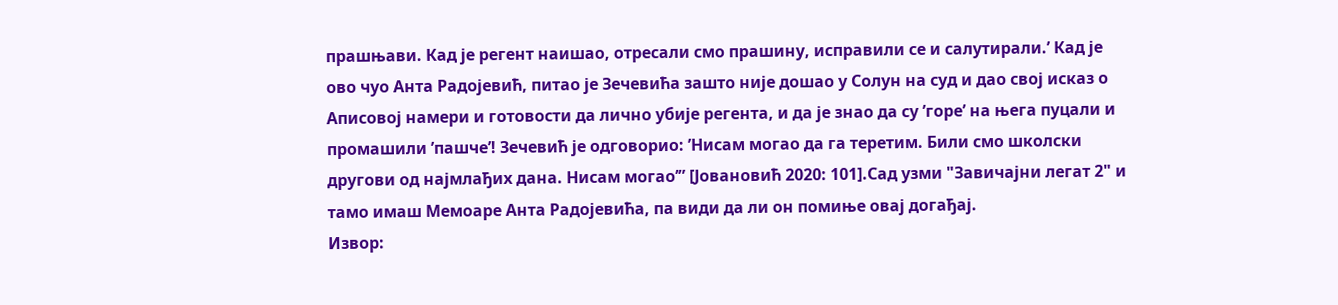прашњави. Кад је регент наишао, отресали смо прашину, исправили се и салутирали.’ Кад је ово чуо Анта Радојевић, питао је Зечевића зашто није дошао у Солун на суд и дао свој исказ о Аписовој намери и готовости да лично убије регента, и да је знао да су ’горе’ на њега пуцали и промашили ’пашче’! Зечевић је одговорио: ’Нисам могао да га теретим. Били смо школски другови од најмлађих дана. Нисам могао’” [Јовановић 2020: 101].Сад узми "Завичајни легат 2" и тамо имаш Мемоаре Анта Радојевића, па види да ли он помиње овај догађај.
Извор: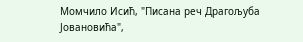Момчило Исић, "Писана реч Драгољуба Јовановића",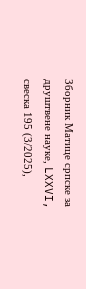Зборник Матице српске за друштвене науке, LXXVI, свеска 195 (3/2025),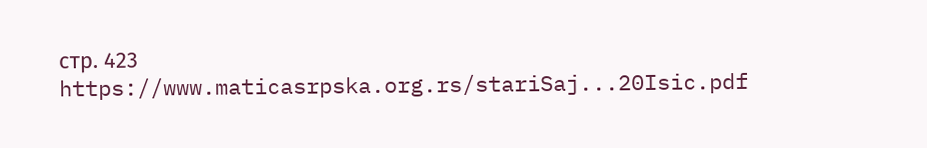стр. 423
https://www.maticasrpska.org.rs/stariSaj...20Isic.pdf